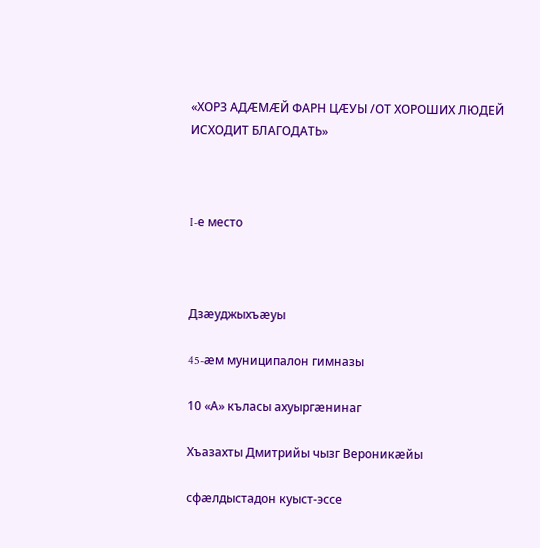«ХОРЗ АДÆМÆЙ ФАРН ЦÆУЫ /ОТ ХОРОШИХ ЛЮДЕЙ ИСХОДИТ БЛАГОДАТЬ»



I-е место



Дзæуджыхъæуы

45-æм муниципалон гимназы

10 «А» къласы ахуыргæнинаг

Хъазахты Дмитрийы чызг Вероникæйы

сфæлдыстадон куыст-эссе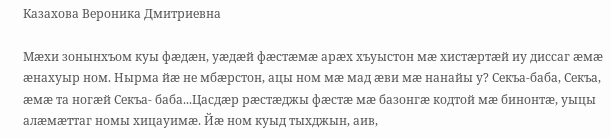Казахова Вероника Дмитриевна

Мæхи зонынхъом куы фæдæн, уæдæй фæстæмæ арæх хъуыстон мæ хистæртæй иу диссаг æмæ æнахуыр ном. Нырма йæ не мбæрстон, ацы ном мæ мад æви мæ нанайы у? Секъа-баба, Секъа, æмæ та ногæй Секъа- баба...Цасдæр рæстæджы фæстæ мæ базонгæ кодтой мæ бинонтæ, уыцы алæмæттаг номы хицауимæ. Йæ ном куыд тыхджын, аив,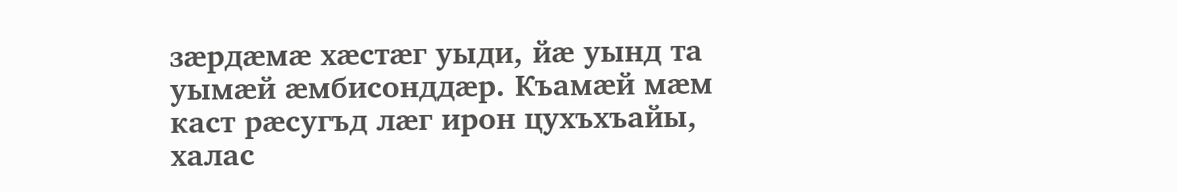зæрдæмæ хæстæг уыди, йæ уынд та уымæй æмбисонддæр. Къамæй мæм каст рæсугъд лæг ирон цухъхъайы, халас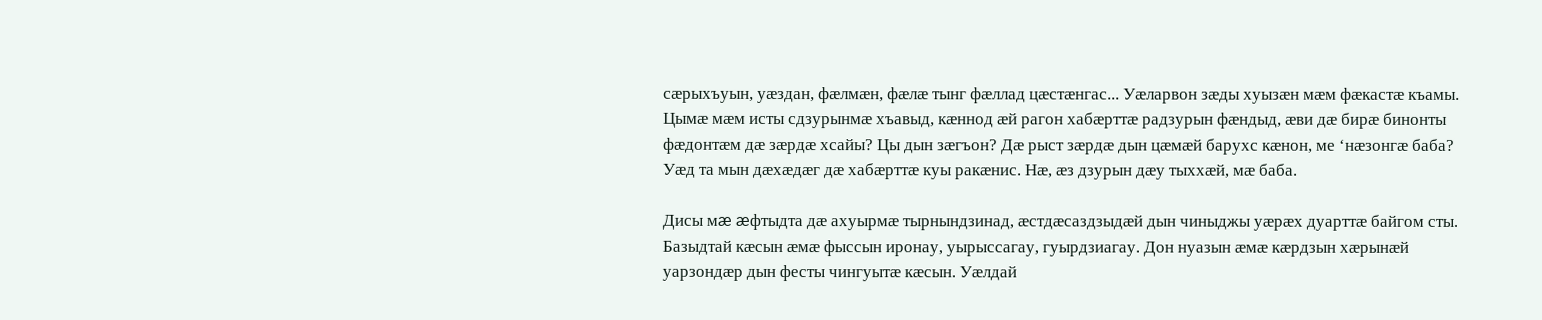сæрыхъуын, уæздан, фæлмæн, фæлæ тынг фæллад цæстæнгас... Уæларвон зæды хуызæн мæм фæкастæ къамы. Цымæ мæм исты сдзурынмæ хъавыд, кæннод æй рагон хабæрттæ радзурын фæндыд, æви дæ бирæ бинонты фæдонтæм дæ зæрдæ хсайы? Цы дын зæгъон? Дæ рыст зæрдæ дын цæмæй барухс кæнон, ме ‘нæзонгæ баба? Уæд та мын дæхæдæг дæ хабæрттæ куы ракæнис. Нæ, æз дзурын дæу тыххæй, мæ баба.

Дисы мæ æфтыдта дæ ахуырмæ тырнындзинад, æстдæсаздзыдæй дын чиныджы уæрæх дуарттæ байгом сты. Базыдтай кæсын æмæ фыссын иронау, уырыссагау, гуырдзиагау. Дон нуазын æмæ кæрдзын хæрынæй уарзондæр дын фесты чингуытæ кæсын. Уæлдай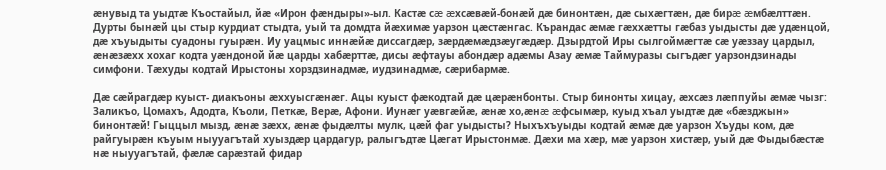æнувыд та уыдтæ Къостайыл, йæ «Ирон фæндыры»-ыл. Кастæ сæ æхсæвæй-бонæй дæ бинонтæн, дæ сыхæгтæн, дæ бирæ æмбæлттæн. Дурты бынæй цы стыр курдиат стыдта, уый та домдта йæхимæ уарзон цæстæнгас. Кърандас æмæ гæххæтты гæбаз уыдысты дæ удæнцой, дæ хъуыдыты суадоны гуырæн. Иу уацмыс иннæйæ диссагдæр, зæрдæмæдзæугæдæр. Дзырдтой Иры сылгоймæгтæ сæ уæззау цардыл, æнæзæхх хохаг кодта уæндоной йæ царды хабæрттæ, дисы æфтауы абондæр адæмы Азау æмæ Таймуразы сыгъдæг уарзондзинады симфони. Тæхуды кодтай Ирыстоны хорздзинадмæ, иудзинадмæ, сæрибармæ.

Дæ сæйрагдæр куыст- диакъоны æххуысгæнæг. Ацы куыст фæкодтай дæ цæрæнбонты. Стыр бинонты хицау, æхсæз лæппуйы æмæ чызг: Заликъо, Цомахъ, Адодта, Къоли, Петкæ, Верæ, Афони. Иунæг уæвгæйæ, æнæ хо,æнæ æфсымæр, куыд хъал уыдтæ дæ «бæзджын» бинонтæй! Гыццыл мызд, æнæ зæхх, æнæ фыдæлты мулк, цæй фаг уыдысты? Ныхъхъуыды кодтай æмæ дæ уарзон Хъуды ком, дæ райгуырæн къуым ныууагътай хуыздæр цардагур, ралыгъдтæ Цæгат Ирыстонмæ. Дæхи ма хæр, мæ уарзон хистæр, уый дæ Фыдыбæстæ нæ ныууагътай, фæлæ сарæзтай фидар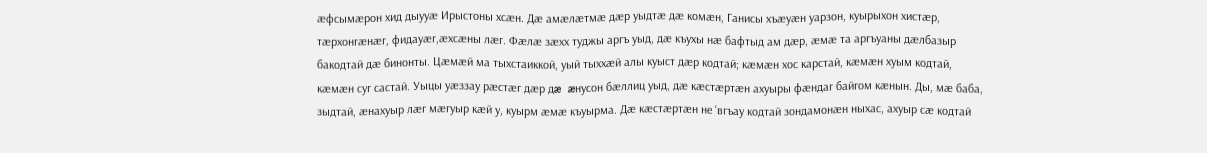æфсымæрон хид дыууæ Ирыстоны хсæн. Дæ амæлæтмæ дæр уыдтæ дæ комæн, Ганисы хъæуæн уарзон, куырыхон хистæр, тæрхонгæнæг, фидауæг,æхсæны лæг. Фæлæ зæхх туджы аргъ уыд, дæ къухы нæ бафтыд ам дæр, æмæ та аргъуаны дæлбазыр бакодтай дæ бинонты. Цæмæй ма тыхстаиккой, уый тыххæй алы куыст дæр кодтай; кæмæн хос карстай, кæмæн хуым кодтай, кæмæн суг састай. Уыцы уæззау рæстæг дæр дæ æнусон бæллиц уыд, дæ кæстæртæн ахуыры фæндаг байгом кæнын. Ды, мæ баба, зыдтай, æнахуыр лæг мæгуыр кæй у, куырм æмæ къуырма. Дæ кæстæртæн не ‘вгъау кодтай зондамонæн ныхас, ахуыр сæ кодтай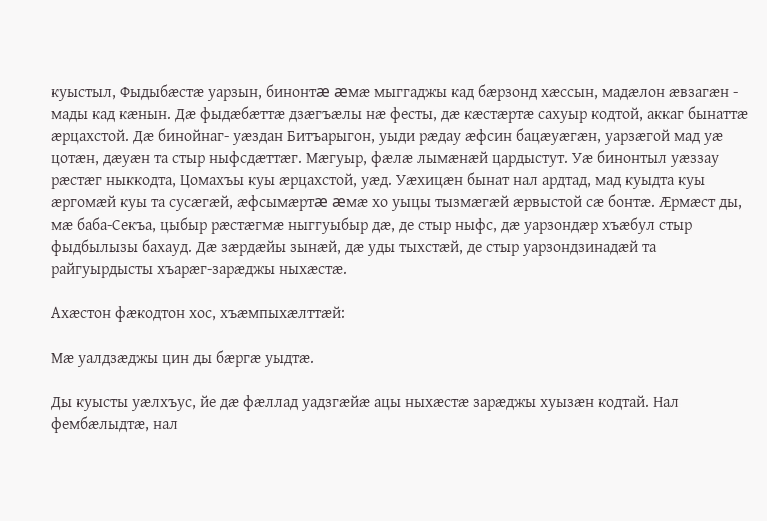куыстыл, Фыдыбæстæ уарзын, бинонтæ æмæ мыггаджы кад бæрзонд хæссын, мадæлон æвзагæн - мады кад кæнын. Дæ фыдæбæттæ дзæгъæлы нæ фесты, дæ кæстæртæ сахуыр кодтой, аккаг бынаттæ æрцахстой. Дæ бинойнаг- уæздан Битъарыгон, уыди рæдау æфсин бацæуæгæн, уарзæгой мад уæ цотæн, дæуæн та стыр ныфсдæттæг. Мæгуыр, фæлæ лымæнæй цардыстут. Уæ бинонтыл уæззау рæстæг ныккодта, Цомахъы куы æрцахстой, уæд. Уæхицæн бынат нал ардтад, мад куыдта куы æргомæй куы та сусæгæй, æфсымæртæ æмæ хо уыцы тызмæгæй æрвыстой сæ бонтæ. Æрмæст ды, мæ баба-Секъа, цыбыр рæстæгмæ ныггуыбыр дæ, де стыр ныфс, дæ уарзондæр хъæбул стыр фыдбылызы бахауд. Дæ зæрдæйы зынæй, дæ уды тыхстæй, де стыр уарзондзинадæй та райгуырдысты хъарæг-зарæджы ныхæстæ.

Ахæстон фæкодтон хос, хъæмпыхæлттæй:

Мæ уалдзæджы цин ды бæргæ уыдтæ.

Ды куысты уæлхъус, йе дæ фæллад уадзгæйæ ацы ныхæстæ зарæджы хуызæн кодтай. Нал фембæлыдтæ, нал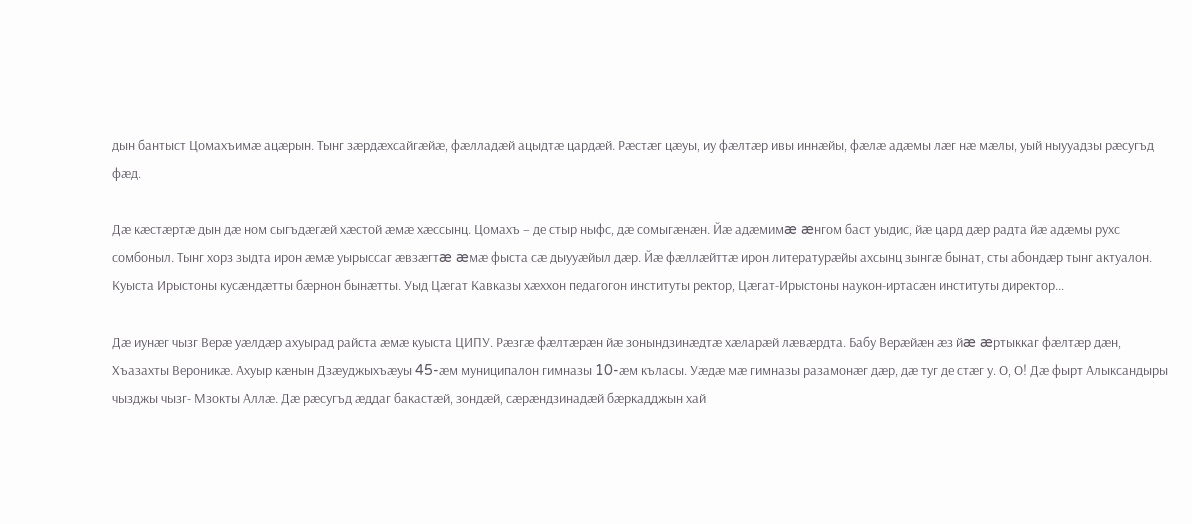дын бантыст Цомахъимæ ацæрын. Тынг зæрдæхсайгæйæ, фæлладæй ацыдтæ цардæй. Рæстæг цæуы, иу фæлтæр ивы иннæйы, фæлæ адæмы лæг нæ мæлы, уый ныууадзы рæсугъд фæд.

Дæ кæстæртæ дын дæ ном сыгъдæгæй хæстой æмæ хæссынц. Цомахъ – де стыр ныфс, дæ сомыгæнæн. Йæ адæмимæ æнгом баст уыдис, йæ цард дæр радта йæ адæмы рухс сомбоныл. Тынг хорз зыдта ирон æмæ уырыссаг æвзæгтæ æмæ фыста сæ дыууæйыл дæр. Йæ фæллæйттæ ирон литературæйы ахсынц зынгæ бынат, сты абондæр тынг актуалон. Куыста Ирыстоны кусæндæтты бæрнон бынæтты. Уыд Цæгат Кавказы хæххон педагогон институты ректор, Цæгат-Ирыстоны наукон-иртасæн институты директор...

Дæ иунæг чызг Верæ уæлдæр ахуырад райста æмæ куыста ЦИПУ. Рæзгæ фæлтæрæн йæ зонындзинæдтæ хæларæй лæвæрдта. Бабу Верæйæн æз йæ æртыккаг фæлтæр дæн, Хъазахты Вероникæ. Ахуыр кæнын Дзæуджыхъæуы 45-æм муниципалон гимназы 10-æм къласы. Уæдæ мæ гимназы разамонæг дæр, дæ туг де стæг у. О, О! Дæ фырт Алыксандыры чызджы чызг- Мзокты Аллæ. Дæ рæсугъд æддаг бакастæй, зондæй, сæрæндзинадæй бæркадджын хай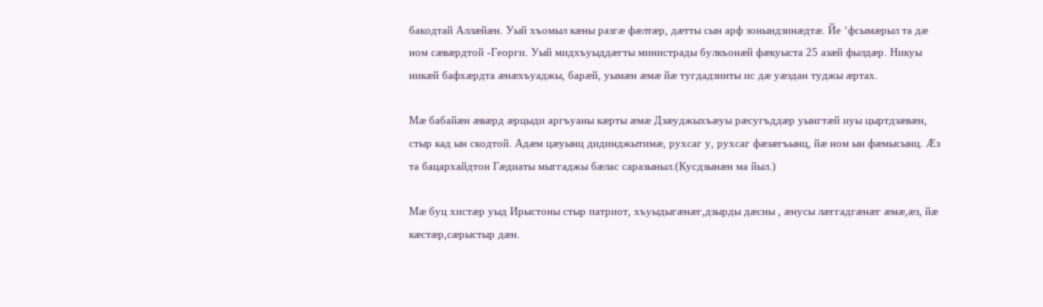бакодтай Аллæйæн. Уый хъомыл кæны разгæ фæлтæр, дæтты сын арф зонындзинæдтæ. Йе ‘фсымæрыл та дæ ном сæвæрдтой -Георги. Уый мидхъуыддæгты министрады булкъонæй фæкуыста 25 азæй фылдæр. Никуы никæй бафхæрдта æнæхъуаджы, барæй, уымæн æмæ йæ тугдадзинты ис дæ уæздан туджы æртах.

Мæ бабайæн æвæрд æрцыди аргъуаны кæрты æмæ Дзæуджыхъæуы рæсугъддæр уынгтæй иуы цыртдзæвæн, стыр кад ын скодтой. Адæм цæуынц дидинджытимæ, рухсаг у, рухсаг фæзæгъынц, йæ ном ын фæмысынц. Æз та бацархайдтон Гæдиаты мыггаджы бæлас саразыныл.(Кусдзынæн ма йыл.)

Мæ буц хистæр уыд Ирыстоны стыр патриот, хъуыдыгæнæг,дзырды дæсны , æнусы лæггадгæнæг æмæ,æз, йæ кæстæр,сæрыстыр дæн.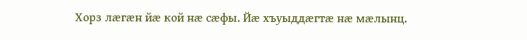Хорз лæгæн йæ кой нæ сæфы. Йæ хъуыддæгтæ нæ мæлынц.